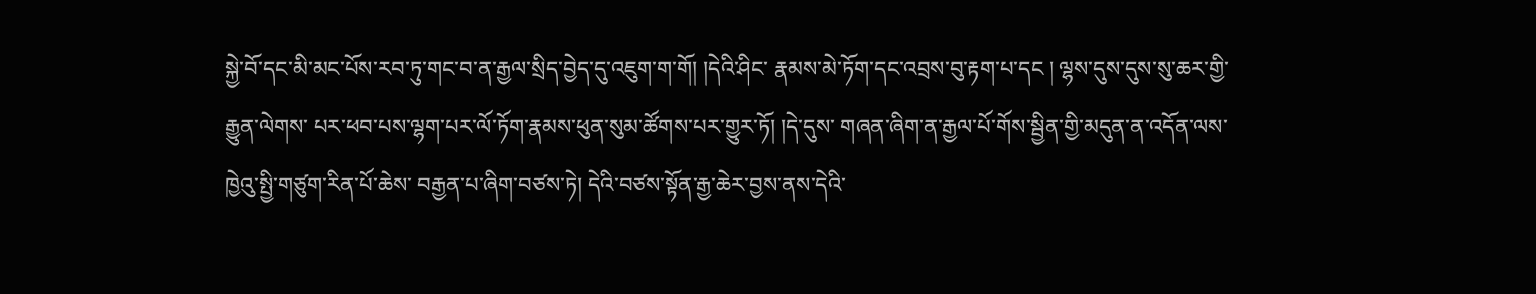སྐྱེ་བོ་དང་མི་མང་པོས་རབ་ཏུ་གང་བ་ན་རྒྱལ་སྲིད་བྱེད་དུ་འཇུག་ག་གོ། །དེའི་ཤིང་ རྣམས་མེ་ཏོག་དང་འབྲས་བུ་རྟག་པ་དང ། ལྷས་དུས་དུས་སུ་ཆར་གྱི་རྒྱུན་ལེགས་ པར་ཕབ་པས་ལྷག་པར་ལོ་ཏོག་རྣམས་ཕུན་སུམ་ཚོགས་པར་གྱུར་ཏོ། །དེ་དུས་ གཞན་ཞིག་ན་རྒྱལ་པོ་གོས་སྦྱིན་གྱི་མདུན་ན་འདོན་ལས་ཁྱེའུ་སྤྱི་གཙུག་རིན་པོ་ཆེས་ བརྒྱན་པ་ཞིག་བཙས་ཏེ། དེའི་བཙས་སྟོན་རྒྱ་ཆེར་བྱས་ནས་དེའི་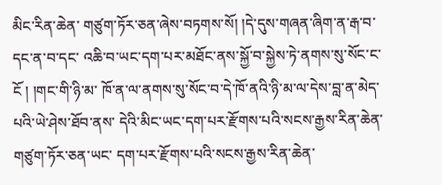མིང་རིན་ཆེན་ གཙུག་ཏོར་ཅན་ཞེས་བཏགས་སོ། །དེ་དུས་གཞན་ཞིག་ན་རྒ་བ་དང་ན་བ་དང་ འཆི་བ་ཡང་དག་པར་མཐོང་ནས་སྐྱོ་བ་སྐྱེས་ཏེ་ནགས་སུ་སོང་ང་ངོ ། །གང་གི་ཉི་མ་ ཁོ་ན་ལ་ནགས་སུ་སོང་བ་དེ་ཁོ་ནའི་ཉི་མ་ལ་དེས་བླ་ན་མེད་པའི་ཡེ་ཤེས་ཐོབ་ནས་ དེའི་མིང་ཡང་དག་པར་རྫོགས་པའི་སངས་རྒྱས་རིན་ཆེན་གཙུག་ཏོར་ཅན་ཡང་ དག་པར་རྫོགས་པའི་སངས་རྒྱས་རིན་ཆེན་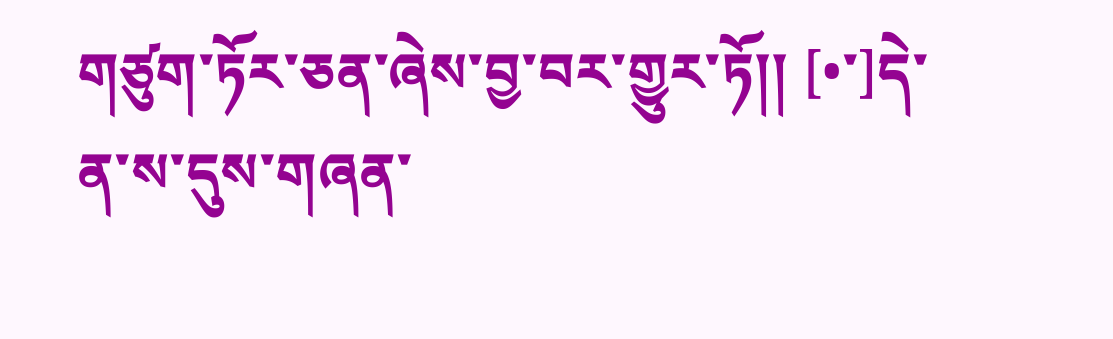གཙུག་ཏོར་ཅན་ཞེས་བྱ་བར་གྱུར་ཏོ།། [•་]དེ་ན་ས་དུས་གཞན་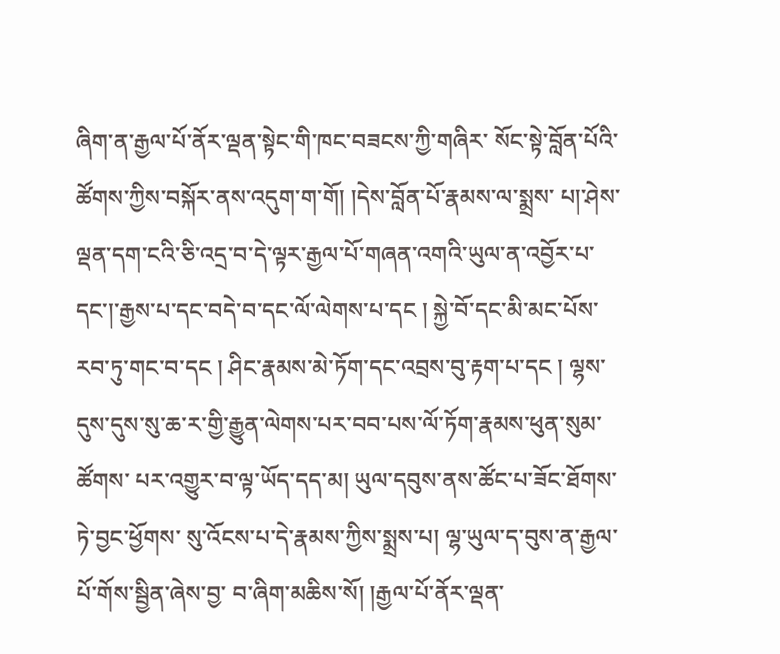ཞིག་ན་རྒྱལ་པོ་ནོར་ལྡན་སྟེང་གི་ཁང་བཟངས་ཀྱི་གཞིར་ སོང་སྟེ་བློན་པོའི་ཚོགས་ཀྱིས་བསྐོར་ནས་འདུག་ག་གོ། །དེས་བློན་པོ་རྣམས་ལ་སྨྲས་ པ།་ཤེས་ལྡན་དག་ངའི་ཅི་འདྲ་བ་དེ་ལྟར་རྒྱལ་པོ་གཞན་འགའི་ཡུལ་ན་འབྱོར་པ་ དང་།་རྒྱས་པ་དང་བདེ་བ་དང་ལོ་ལེགས་པ་དང ། སྐྱེ་བོ་དང་མི་མང་པོས་ རབ་ཏུ་གང་བ་དང ། ཤིང་རྣམས་མེ་ཏོག་དང་འབྲས་བུ་རྟག་པ་དང ། ལྷས་ དུས་དུས་སུ་ཆ་ར་གྱི་རྒྱུན་ལེགས་པར་བབ་པས་ལོ་ཏོག་རྣམས་ཕུན་སུམ་ཚོགས་ པར་འགྱུར་བ་ལྟ་ཡོད་དད་མ། ཡུལ་དབུས་ནས་ཚོང་པ་ཟོང་ཐོགས་ཏེ་བྱང་ཕྱོགས་ སུ་འོངས་པ་དེ་རྣམས་ཀྱིས་སྨྲས་པ། ལྷ་ཡུལ་ད་བུས་ན་རྒྱལ་པོ་གོས་སྦྱིན་ཞེས་བྱ་ བ་ཞིག་མཆིས་སོ། །རྒྱལ་པོ་ནོར་ལྡན་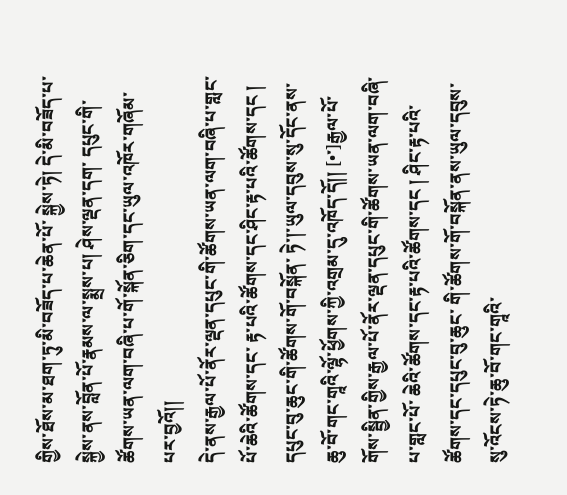གྱིས་ཐོས་མ་ཐག་ཏུ་མི་བཟོད་པ་ཆེན་པོ་ སྐྱེས་ཏེ། དེ་མི་བཟོད་པ་སྐྱེས་ནས་བློན་པོ་རྣམས་ལ་སྨྲས་པ། ཤེས་ལྡན་དག་ དཔུང་གི་ཚོགས་ཡན་ལག་བཞི་པ་གོ་སྐོན་ཅིག་དང་ཡུལ་འཁོར་གཞོམ་པར་བྱའོ།།
དེ་ནས་རྒྱལ་པོ་ནོར་ལྡན་དཔུང་གི་ཚོགས་ཡན་ལག་བཞི་པ་གླང་པོ་ཆེའི་ཚོགས་དང་ རྟ་པའི་ཚོགས་དང་ཤིང་རྟ་པའི་ཚོགས་དང ། དཔུང་བུ་ཆུང་གི་ཚོགས་གོ་བསྐོན་ ཏེ་།་ཡུལ་དབུས་སུ་དོང་ནས་ཆུ་བོ་གང་གཱའི་ལྷོ་ཕྱོགས་ཀྱི་འགྲམ་དུ་འཁོད་དོ།། [•་]རྒྱལ་པོ་གོས་སྦྱིན་གྱིས་རྒྱལ་པོ་ནོར་ལྡན་དཔུང་གི་ཚོགས་ཡན་ལག་བཞི་པ་གླང་པོ་ ཆེའི་ཚོགས་དང་རྟ་པའི་ཚོགས་དང ། ཤིང་རྟ་པའི་ཚོགས་དང་དཔུང་བུ་ཆུང་ གི་ཚོགས་གོ་བསྐོན་ནས་ཡུལ་དབུས་སུ་འོངས་ཏེ་ཆུ་བོ་གང་གཱའི་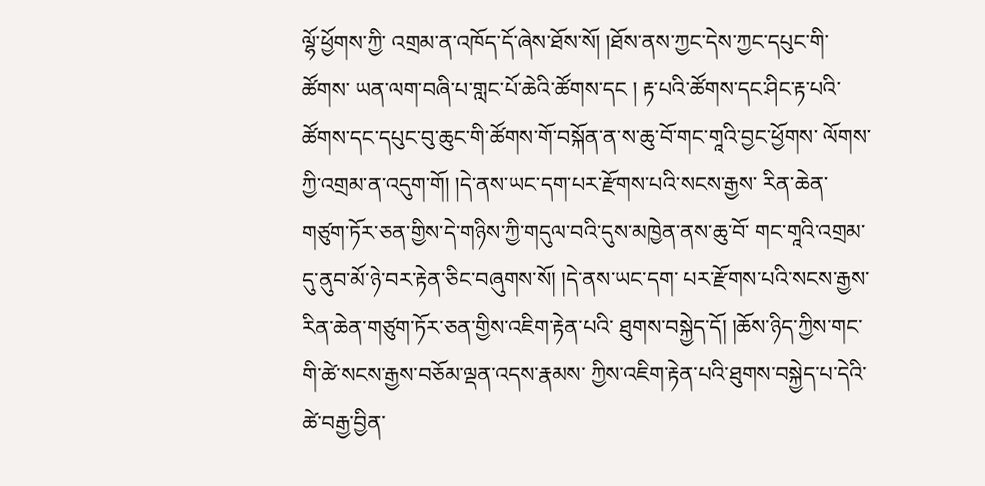ལྷོ་ཕྱོགས་ཀྱི་ འགྲམ་ན་འཁོད་དོ་ཞེས་ཐོས་སོ། །ཐོས་ནས་ཀྱང་དེས་ཀྱང་དཔུང་གི་ཚོགས་ ཡན་ལག་བཞི་པ་གླང་པོ་ཆེའི་ཚོགས་དང ། རྟ་པའི་ཚོགས་དང་ཤིང་རྟ་པའི་ ཚོགས་དང་དཔུང་བུ་ཆུང་གི་ཚོགས་གོ་བསྐོན་ན་ས་ཆུ་བོ་གང་གཱའི་བྱང་ཕྱོགས་ ལོགས་ཀྱི་འགྲམ་ན་འདུག་གོ། །དེ་ནས་ཡང་དག་པར་རྫོགས་པའི་སངས་རྒྱས་ རིན་ཆེན་གཙུག་ཏོར་ཅན་གྱིས་དེ་གཉིས་ཀྱི་གདུལ་བའི་དུས་མཁྱེན་ནས་ཆུ་བོ་ གང་གཱའི་འགྲམ་དུ་ནུབ་མོ་ཉེ་བར་རྟེན་ཅིང་བཞུགས་སོ། །དེ་ནས་ཡང་དག་ པར་རྫོགས་པའི་སངས་རྒྱས་རིན་ཆེན་གཙུག་ཏོར་ཅན་གྱིས་འཇིག་རྟེན་པའི་ ཐུགས་བསྐྱེད་དོ། །ཆོས་ཉིད་ཀྱིས་གང་གི་ཚེ་སངས་རྒྱས་བཅོམ་ལྡན་འདས་རྣམས་ ཀྱིས་འཇིག་རྟེན་པའི་ཐུགས་བསྐྱེད་པ་དེའི་ཚེ་བརྒྱ་བྱིན་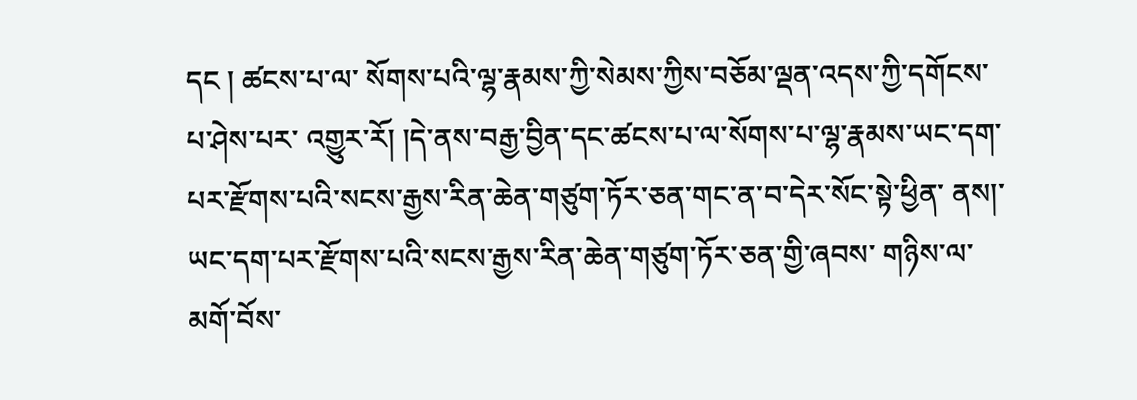དང ། ཚངས་པ་ལ་ སོགས་པའི་ལྷ་རྣམས་ཀྱི་སེམས་ཀྱིས་བཅོམ་ལྡན་འདས་ཀྱི་དགོངས་པ་ཤེས་པར་ འགྱུར་རོ། །དེ་ནས་བརྒྱ་བྱིན་དང་ཚངས་པ་ལ་སོགས་པ་ལྷ་རྣམས་ཡང་དག་ པར་རྫོགས་པའི་སངས་རྒྱས་རིན་ཆེན་གཙུག་ཏོར་ཅན་གང་ན་བ་དེར་སོང་སྟེ་ཕྱིན་ ནས།་ཡང་དག་པར་རྫོགས་པའི་སངས་རྒྱས་རིན་ཆེན་གཙུག་ཏོར་ཅན་གྱི་ཞབས་ གཉིས་ལ་མགོ་བོས་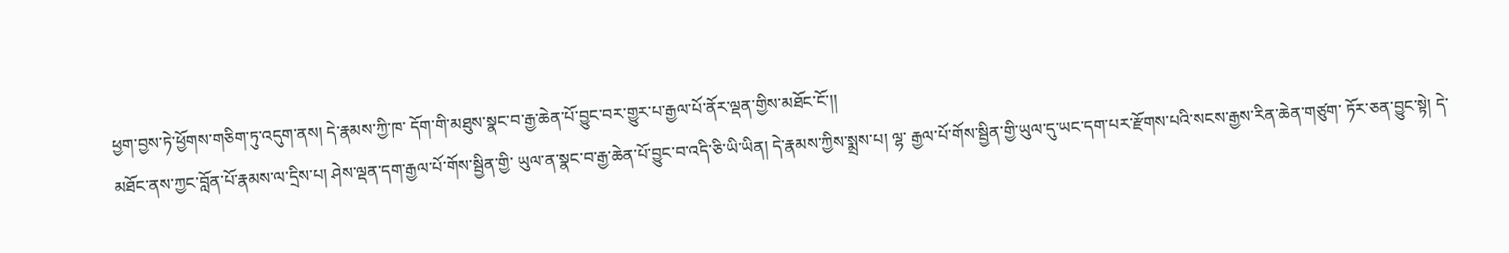ཕྱག་བྱས་ཏེ་ཕྱོགས་གཅིག་ཏུ་འདུག་ནས། དེ་རྣམས་ཀྱི་ཁ་ དོག་གི་མཐུས་སྣང་བ་རྒྱ་ཆེན་པོ་བྱུང་བར་གྱུར་པ་རྒྱལ་པོ་ནོར་ལྡན་གྱིས་མཐོང་ངོ་།།
མཐོང་ནས་ཀྱང་བློན་པོ་རྣམས་ལ་དྲིས་པ། ཤེས་ལྡན་དག་རྒྱལ་པོ་གོས་སྦྱིན་གྱི་ ཡུལ་ན་སྣང་བ་རྒྱ་ཆེན་པོ་བྱུང་བ་འདི་ཅི་ཡི་ཡིན། དེ་རྣམས་ཀྱིས་སྨྲས་པ། ལྷ་ རྒྱལ་པོ་གོས་སྦྱིན་གྱི་ཡུལ་དུ་ཡང་དག་པར་རྫོགས་པའི་སངས་རྒྱས་རིན་ཆེན་གཙུག་ ཏོར་ཅན་བྱུང་སྟེ། དེ་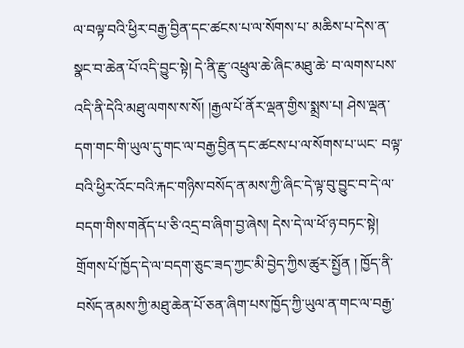ལ་བལྟ་བའི་ཕྱིར་བརྒྱ་བྱིན་དང་ཚངས་པ་ལ་སོགས་པ་ མཆིས་པ་དེས་ན་སྣང་བ་ཆེན་པོ་འདི་བྱུང་སྟེ། དེ་ནི་རྫུ་འཕྲུལ་ཆེ་ཞིང་མཐུ་ཆེ་ བ་ལགས་པས་འདི་ནི་དེའི་མཐུ་ལགས་ས་སོ། །རྒྱལ་པོ་ནོར་ལྡན་གྱིས་སྨྲས་པ། ཤེས་ལྡན་དག་གང་གི་ཡུལ་དུ་གང་ལ་བརྒྱ་བྱིན་དང་ཚངས་པ་ལ་སོགས་པ་ཡང་ བལྟ་བའི་ཕྱིར་འོང་བའི་རྐང་གཉིས་བསོད་ན་མས་ཀྱི་ཞིང་དེ་ལྟ་བུ་བྱུང་བ་དེ་ལ་ བདག་གིས་གནོད་པ་ཅི་འདྲ་བ་ཞིག་བྱ་ཞེས། དེས་དེ་ལ་ཕོ་ཉ་བཏང་སྟེ། གྲོགས་པོ་ཁྱོད་དེ་ལ་བདག་ཅུང་ཟད་ཀྱང་མི་བྱེད་ཀྱིས་ཚུར་སྤྱོན ། ཁྱོད་ནི་ བསོད་ནམས་ཀྱི་མཐུ་ཆེན་པོ་ཅན་ཞིག་པས་ཁྱོད་ཀྱི་ཡུལ་ན་གང་ལ་བརྒྱ་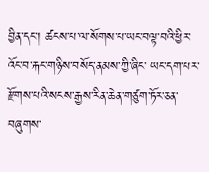བྱིན་དང་། ཚངས་པ་ལ་སོགས་པ་ཡང་བལྟ་བའི་ཕྱིར་འོང་བ་རྐང་གཉིས་བསོད་ནམས་ཀྱི་ཞིང་ ཡང་དག་པར་རྫོགས་པའི་སངས་རྒྱས་རིན་ཆེན་གཙུག་ཏོར་ཅན་བཞུགས་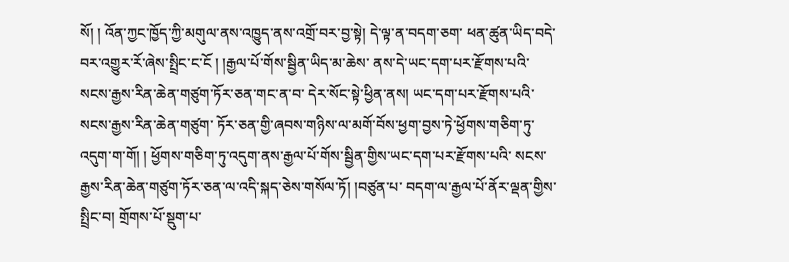སོ། ། འོན་ཀྱང་ཁྱོད་ཀྱི་མགུལ་ནས་འཁྱུད་ནས་འགྲོ་བར་བྱ་སྟེ། དེ་ལྟ་ན་བདག་ཅག་ ཕན་ཚུན་ཡིད་བདེ་བར་འགྱུར་རོ་ཞེས་སྤྲིང་ང་ངོ ། །རྒྱལ་པོ་གོས་སྦྱིན་ཡིད་མ་ཆེས་ ནས་དེ་ཡང་དག་པར་རྫོགས་པའི་སངས་རྒྱས་རིན་ཆེན་གཙུག་ཏོར་ཅན་གང་ན་བ་ དེར་སོང་སྟེ་ཕྱིན་ནས། ཡང་དག་པར་རྫོགས་པའི་སངས་རྒྱས་རིན་ཆེན་གཙུག་ ཏོར་ཅན་གྱི་ཞབས་གཉིས་ལ་མགོ་བོས་ཕྱག་བྱས་ཏེ་ཕྱོགས་གཅིག་ཏུ་འདུག་ག་གོ། ། ཕྱོགས་གཅིག་ཏུ་འདུག་ནས་རྒྱལ་པོ་གོས་སྦྱིན་གྱིས་ཡང་དག་པར་རྫོགས་པའི་ སངས་རྒྱས་རིན་ཆེན་གཙུག་ཏོར་ཅན་ལ་འདི་སྐད་ཅེས་གསོལ་ཏོ། །བཙུན་པ་ བདག་ལ་རྒྱལ་པོ་ནོར་ལྡན་གྱིས་སྤྲིང་བ། གྲོགས་པོ་སྡུག་པ་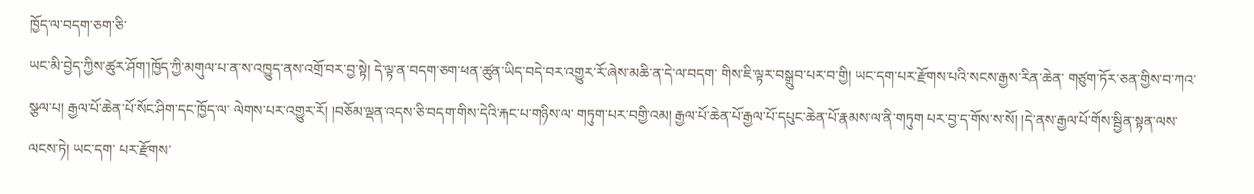ཁྱོད་ལ་བདག་ཅག་ཅི་
ཡང་མི་བྱེད་ཀྱིས་ཚུར་ཤོག་།ཁྱོད་ཀྱི་མགུལ་པ་ན་ས་འཁྱུད་ནས་འགྲོ་བར་བྱ་སྟེ། དེ་ལྟ་ན་བདག་ཅག་ཕན་ཚུན་ཡིད་བདེ་བར་འགྱུར་རོ་ཞེས་མཆི་ན་དེ་ལ་བདག་ གིས་ཇི་ལྟར་བསྒྲུབ་པར་བ་གྱི། ཡང་དག་པར་རྫོགས་པའི་སངས་རྒྱས་རིན་ཆེན་ གཙུག་ཏོར་ཅན་གྱིས་བ་ཀའ་སྩལ་པ། རྒྱལ་པོ་ཆེན་པོ་སོང་ཤིག་དང་ཁྱོད་ལ་ ལེགས་པར་འགྱུར་རོ། །བཅོམ་ལྡན་འདས་ཅི་བདག་གིས་དེའི་རྐང་པ་གཉིས་ལ་ གཏུག་པར་བགྱི་འམ། རྒྱལ་པོ་ཆེན་པོ་རྒྱལ་པོ་དཔུང་ཆེན་པོ་རྣམས་ལ་ནི་གཏུག པར་བྱ་ད་གོས་ས་སོ། །དེ་ནས་རྒྱལ་པོ་གོས་སྦྱིན་སྟན་ལས་ལངས་ཏེ། ཡང་དག་ པར་རྫོགས་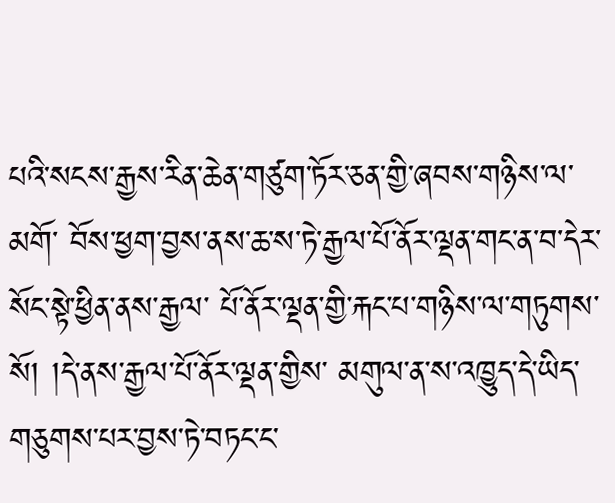པའི་སངས་རྒྱས་རིན་ཆེན་གཙུག་ཏོར་ཅན་གྱི་ཞབས་གཉིས་ལ་མགོ་ བོས་ཕྱག་བྱས་ནས་ཆ་ས་ཏེ་རྒྱལ་པོ་ནོར་ལྡན་གང་ན་བ་དེར་སོང་སྟེ་ཕྱིན་ནས་རྒྱལ་ པོ་ནོར་ལྡན་གྱི་རྐང་པ་གཉིས་ལ་གཏུགས་སོ། །དེ་ནས་རྒྱལ་པོ་ནོར་ལྡན་གྱིས་ མགུལ་ན་ས་འཁྱུད་དེ་ཡིད་གཅུགས་པར་བྱས་ཏེ་བཏང་ང་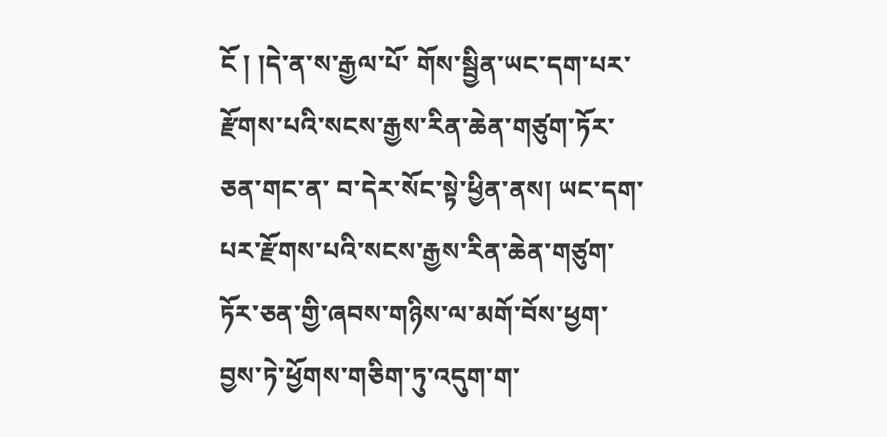ངོ ། །དེ་ན་ས་རྒྱལ་པོ་ གོས་སྦྱིན་ཡང་དག་པར་རྫོགས་པའི་སངས་རྒྱས་རིན་ཆེན་གཙུག་ཏོར་ཅན་གང་ན་ བ་དེར་སོང་སྟེ་ཕྱིན་ནས། ཡང་དག་པར་རྫོགས་པའི་སངས་རྒྱས་རིན་ཆེན་གཙུག་ ཏོར་ཅན་གྱི་ཞབས་གཉིས་ལ་མགོ་བོས་ཕྱག་བྱས་ཏེ་ཕྱོགས་གཅིག་ཏུ་འདུག་ག་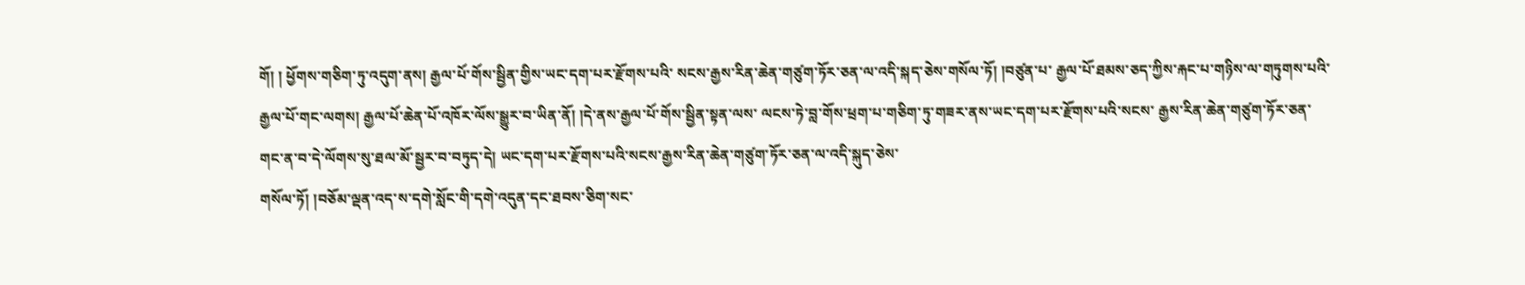གོ། ། ཕྱོགས་གཅིག་ཏུ་འདུག་ནས། རྒྱལ་པོ་གོས་སྦྱིན་གྱིས་ཡང་དག་པར་རྫོགས་པའི་ སངས་རྒྱས་རིན་ཆེན་གཙུག་ཏོར་ཅན་ལ་འདི་སྐད་ཅེས་གསོལ་ཏོ། །བཙུན་པ་ རྒྱལ་པོ་ཐམས་ཅད་ཀྱིས་རྐང་པ་གཉིས་ལ་གཏུགས་པའི་རྒྱལ་པོ་གང་ལགས། རྒྱལ་པོ་ཆེན་པོ་འཁོར་ལོས་སྒྱུར་བ་ཡིན་ནོ། །དེ་ནས་རྒྱལ་པོ་གོས་སྦྱིན་སྟན་ལས་ ལངས་ཏེ་བླ་གོས་ཕྲག་པ་གཅིག་ཏུ་གཟར་ནས་ཡང་དག་པར་རྫོགས་པའི་སངས་ རྒྱས་རིན་ཆེན་གཙུག་ཏོར་ཅན་གང་ན་བ་དེ་ལོགས་སུ་ཐལ་མོ་སྦྱར་བ་བཏུད་དེ། ཡང་དག་པར་རྫོགས་པའི་སངས་རྒྱས་རིན་ཆེན་གཙུག་ཏོར་ཅན་ལ་འདི་སྐུད་ཅེས་
གསོལ་ཏོ། །བཅོམ་ལྡན་འད་ས་དགེ་སློང་གི་དགེ་འདུན་དང་ཐབས་ཅིག་སང་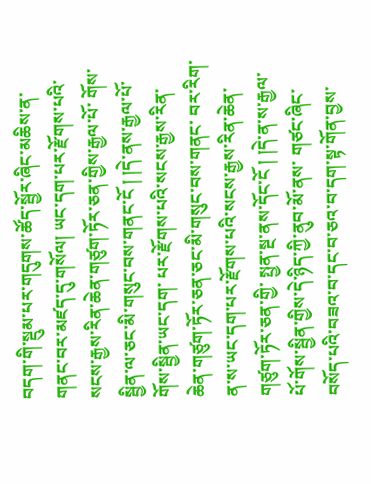བདག་གི་སྡུམ་པར་གདུགས་ཚོད་སྦྱོར་ཞིང་མཆིས་ན་གནང་བར་མཛད་དུ་གསོལ། ཡང་དག་པར་རྫོགས་པའི་སངས་རྒྱས་རིན་ཆེན་གཙུག་ཏོར་ཅན་གྱིས་རྒྱལ་པོ་ གོས་སྦྱིན་ལ་ཅང་མི་གསུང་བས་གནང་ངོ ། །དེ་ནས་རྒྱལ་པོ་གོས་སྦྱིན་ཡང་དག་ པར་རྫོགས་པའི་སངས་རྒྱས་རིན་ཆེན་གཙུག་ཏོར་ཅན་ཅང་མི་གསུང་བས་གནང་ བར་རིག་ན་ས་ཡང་དག་པར་རྫོགས་པའི་སངས་རྒྱས་རིན་ཆེན་གཙུག་ཏོར་ཅན་གྱི་ སྤྱན་སྔ་ནས་དོང་ངོ ། །དེ་ན་ས་རྒྱལ་པོ་གོས་སྦྱིན་གྱིས་དེ་ཉིད་ཀྱི་ནུབ་མོ་ནས་ གཙང་ཞིང་བསོད་པའི་བཟའ་བ་དང་བ་ཅའ་བ་དག་སྟ་གོན་བྱས་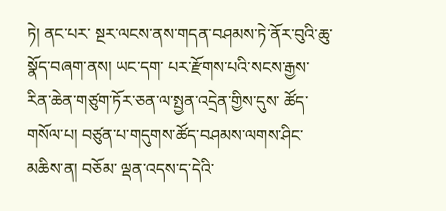ཏེ། ནང་པར་ སྔར་ལངས་ནས་གདན་བཤམས་ཏེ་ནོར་བུའི་ཆུ་སྣོད་བཞག་ནས། ཡང་དག་ པར་རྫོགས་པའི་སངས་རྒྱས་རིན་ཆེན་གཙུག་ཏོར་ཅན་ལ་སྤྱན་འདྲེན་གྱིས་དུས་ ཚོད་གསོལ་པ། བཙུན་པ་གདུགས་ཚོད་བཤམས་ལགས་ཤིང་མཆིས་ན། བཅོམ་ ལྡན་འདས་ད་དེའི་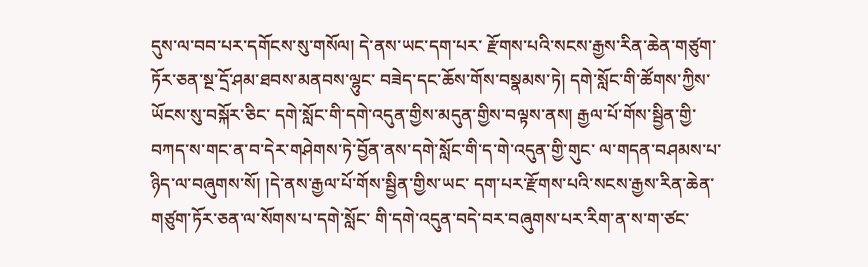དུས་ལ་བབ་པར་དགོངས་སུ་གསོལ། དེ་ནས་ཡང་དག་པར་ རྫོགས་པའི་སངས་རྒྱས་རིན་ཆེན་གཙུག་ཏོར་ཅན་སྔ་དྲོ་ཤམ་ཐབས་མནབས་ལྷུང་ བཟེད་དང་ཆོས་གོས་བསྣམས་ཏེ། དགེ་སློང་གི་ཚོགས་ཀྱིས་ཡོངས་སུ་བསྐོར་ཅིང་ དགེ་སློང་གི་དགེ་འདུན་གྱིས་མདུན་གྱིས་བལྟས་ནས། རྒྱལ་པོ་གོས་སྦྱིན་གྱི་ བཀད་ས་གང་ན་བ་དེར་གཤེགས་ཏེ་བྱོན་ནས་དགེ་སློང་གི་ད་གེ་འདུན་གྱི་གུང་ ལ་གདན་བཤམས་པ་ཉིད་ལ་བཞུགས་སོ། །དེ་ནས་རྒྱལ་པོ་གོས་སྦྱིན་གྱིས་ཡང་ དག་པར་རྫོགས་པའི་སངས་རྒྱས་རིན་ཆེན་གཙུག་ཏོར་ཅན་ལ་སོགས་པ་དགེ་སློང་ གི་དགེ་འདུན་བདེ་བར་བཞུགས་པར་རིག་ན་ས་ག་ཙང་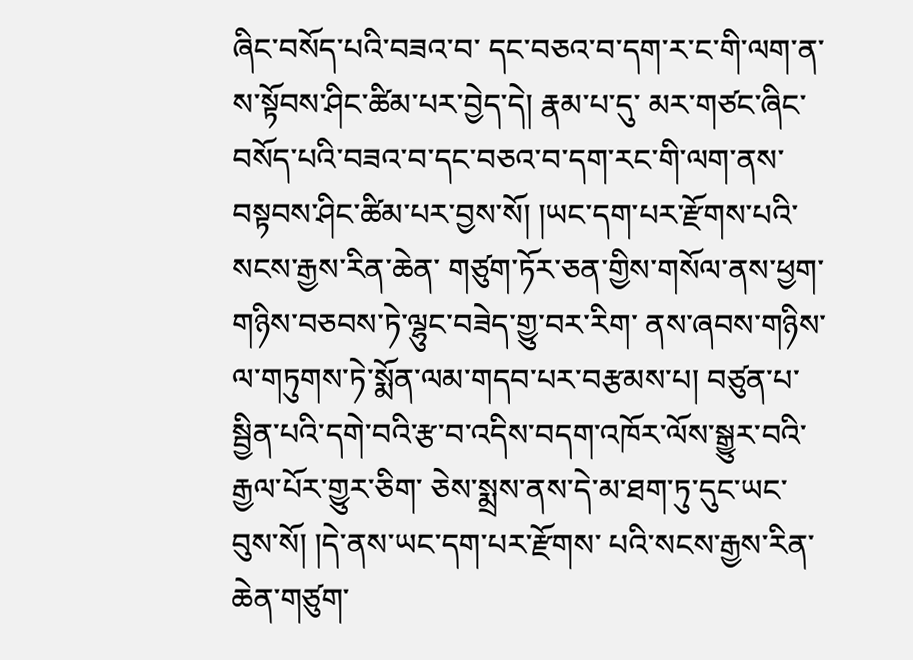ཞིང་བསོད་པའི་བཟའ་བ་ དང་བཅའ་བ་དག་ར་ང་གི་ལག་ན་ས་སྟོབས་ཤིང་ཚིམ་པར་བྱེད་དེ། རྣམ་པ་དུ་ མར་གཙང་ཞིང་བསོད་པའི་བཟའ་བ་དང་བཅའ་བ་དག་རང་གི་ལག་ནས་
བསྟབས་ཤིང་ཚིམ་པར་བྱས་སོ། །ཡང་དག་པར་རྫོགས་པའི་སངས་རྒྱས་རིན་ཆེན་ གཙུག་ཏོར་ཅན་གྱིས་གསོལ་ནས་ཕྱག་གཉིས་བཅབས་ཏེ་ལྷུང་བཟེད་གྱུ་བར་རིག་ ནས་ཞབས་གཉིས་ལ་གཏུགས་ཏེ་སྨོན་ལམ་གདབ་པར་བརྩམས་པ། བཙུན་པ་ སྦྱིན་པའི་དགེ་བའི་རྩ་བ་འདིས་བདག་འཁོར་ལོས་སྒྱུར་བའི་རྒྱལ་པོར་གྱུར་ཅིག་ ཅེས་སྨྲས་ནས་དེ་མ་ཐག་ཏུ་དུང་ཡང་བུས་སོ། །དེ་ནས་ཡང་དག་པར་རྫོགས་ པའི་སངས་རྒྱས་རིན་ཆེན་གཙུག་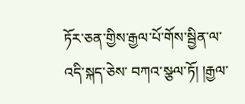ཏོར་ཅན་གྱིས་རྒྱལ་པོ་གོས་སྦྱིན་ལ་འདི་སྐད་ཅེས་ བཀའ་སྩལ་ཏོ། །རྒྱལ་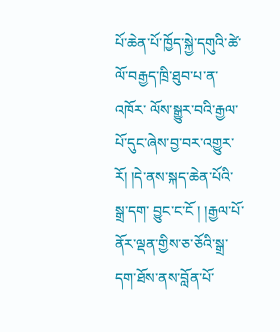པོ་ཆེན་པོ་ཁྱོད་སྐྱེ་དགུའི་ཚེ་ལོ་བརྒྱད་ཁྲི་ཐུབ་པ་ན་འཁོར་ ལོས་སྒྱུར་བའི་རྒྱལ་པོ་དུང་ཞེས་བྱ་བར་འགྱུར་རོ། །དེ་ནས་སྐད་ཆེན་པོའི་སྒྲ་དག་ བྱུང་ང་ངོ ། །རྒྱལ་པོ་ནོར་ལྡན་གྱིས་ཅ་ཅོའི་སྒྲ་དག་ཐོས་ནས་བློན་པོ་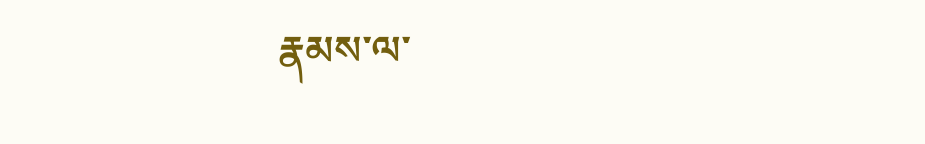རྣམས་ལ་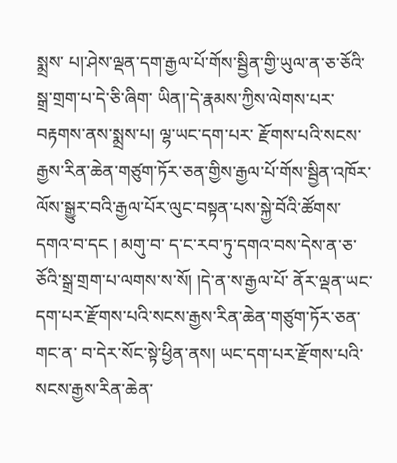སྨྲས་ པ།་ཤེས་ལྡན་དག་རྒྱལ་པོ་གོས་སྦྱིན་གྱི་ཡུལ་ན་ཅ་ཅོའི་སྒྲ་གྲག་པ་དེ་ཅི་ཞིག་ ཡིན།་དེ་རྣམས་ཀྱིས་ལེགས་པར་བརྟགས་ནས་སྨྲས་པ། ལྷ་ཡང་དག་པར་ རྫོགས་པའི་སངས་རྒྱས་རིན་ཆེན་གཙུག་ཏོར་ཅན་གྱིས་རྒྱལ་པོ་གོས་སྦྱིན་འཁོར་ ལོས་སྒྱུར་བའི་རྒྱལ་པོར་ལུང་བསྟན་པས་སྐྱེ་བོའི་ཚོགས་དགའ་བ་དང ། མགུ་བ་ ད་ང་རབ་ཏུ་དགའ་བས་དེས་ན་ཅ་ཅོའི་སྒྲ་གྲག་པ་ལགས་ས་སོ། །དེ་ན་ས་རྒྱལ་པོ་ ནོར་ལྡན་ཡང་དག་པར་རྫོགས་པའི་སངས་རྒྱས་རིན་ཆེན་གཙུག་ཏོར་ཅན་གང་ན་ བ་དེར་སོང་སྟེ་ཕྱིན་ནས། ཡང་དག་པར་རྫོགས་པའི་སངས་རྒྱས་རིན་ཆེན་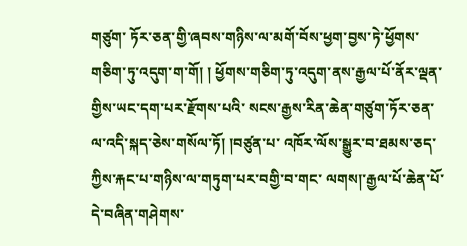གཙུག་ ཏོར་ཅན་གྱི་ཞབས་གཉིས་ལ་མགོ་བོས་ཕྱག་བྱས་ཏེ་ཕྱོགས་གཅིག་ཏུ་འདུག་ག་གོ། ། ཕྱོགས་གཅིག་ཏུ་འདུག་ནས་རྒྱལ་པོ་ནོར་ལྡན་གྱིས་ཡང་དག་པར་རྫོགས་པའི་ སངས་རྒྱས་རིན་ཆེན་གཙུག་ཏོར་ཅན་ལ་འདི་སྐད་ཅེས་གསོལ་ཏོ། །བཙུན་པ་ འཁོར་ལོས་སྒྱུར་བ་ཐམས་ཅད་ཀྱིས་རྐང་པ་གཉིས་ལ་གཏུག་པར་བགྱི་བ་གང་ ལགས།་རྒྱལ་པོ་ཆེན་པོ་དེ་བཞིན་གཤེགས་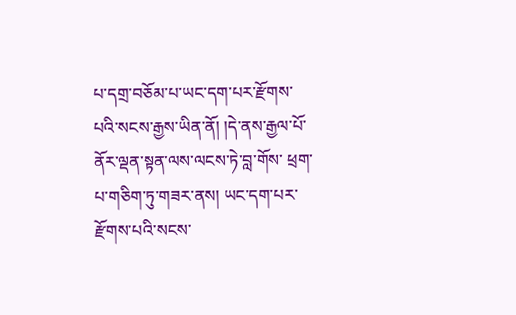པ་དགྲ་བཅོམ་པ་ཡང་དག་པར་རྫོགས་
པའི་སངས་རྒྱས་ཡིན་ནོ། །དེ་ནས་རྒྱལ་པོ་ནོར་ལྡན་སྟན་ལས་ལངས་ཏེ་བླ་གོས་ ཕྲག་པ་གཅིག་ཏུ་གཟར་ནས། ཡང་དག་པར་རྫོགས་པའི་སངས་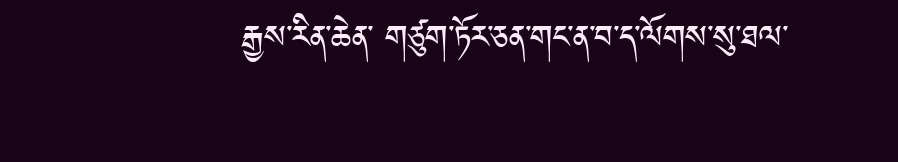རྒྱས་རིན་ཆེན་ གཙུག་ཏོར་ཅན་གང་ན་བ་ད་ལོགས་སུ་ཐལ་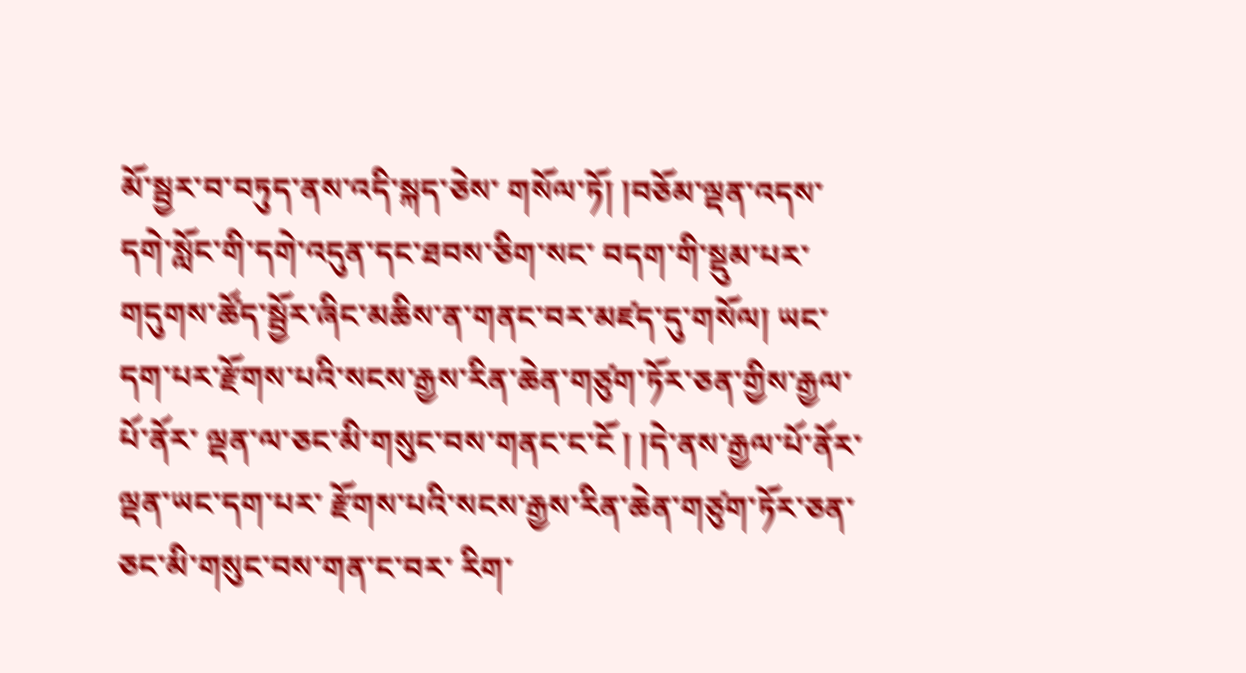མོ་སྦྱར་བ་བཏུད་ནས་འདི་སྐད་ཅེས་ གསོལ་ཏོ། །བཅོམ་ལྡན་འདས་དགེ་སློང་གི་དགེ་འདུན་དང་ཐབས་ཅིག་སང་ བདག་གི་སྡུམ་པར་གདུགས་ཚོད་སྦྱོར་ཞིང་མཆིས་ན་གནང་བར་མཛད་དུ་གསོལ། ཡང་དག་པར་རྫོགས་པའི་སངས་རྒྱས་རིན་ཆེན་གཙུག་ཏོར་ཅན་གྱིས་རྒྱལ་པོ་ནོར་ ལྡན་ལ་ཅང་མི་གསུང་བས་གནང་ང་ངོ ། །དེ་ནས་རྒྱལ་པོ་ནོར་ལྡན་ཡང་དག་པར་ རྫོགས་པའི་སངས་རྒྱས་རིན་ཆེན་གཙུག་ཏོར་ཅན་ཅང་མི་གསུང་བས་གན་ང་བར་ རིག་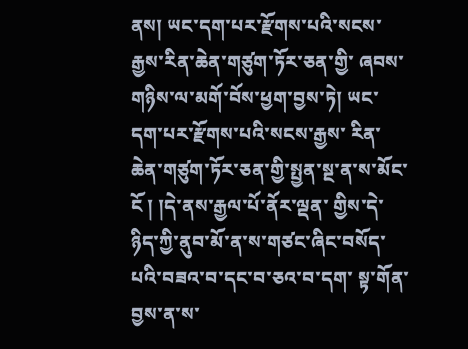ནས། ཡང་དག་པར་རྫོགས་པའི་སངས་རྒྱས་རིན་ཆེན་གཙུག་ཏོར་ཅན་གྱི་ ཞབས་གཉིས་ལ་མགོ་བོས་ཕྱག་བྱས་ཏེ། ཡང་དག་པར་རྫོགས་པའི་སངས་རྒྱས་ རིན་ཆེན་གཙུག་ཏོར་ཅན་གྱི་སྤྱན་སྔ་ན་ས་མོང་ངོ ། །དེ་ནས་རྒྱལ་པོ་ནོར་ལྡན་ གྱིས་དེ་ཉིད་ཀྱི་ནུབ་མོ་ན་ས་གཙང་ཞིང་བསོད་པའི་བཟའ་བ་དང་བ་ཅའ་བ་དག་ སྟ་གོན་བྱས་ན་ས་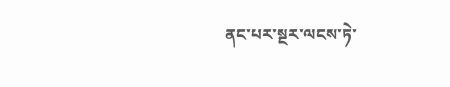ནང་པར་སྔར་ལངས་ཏེ་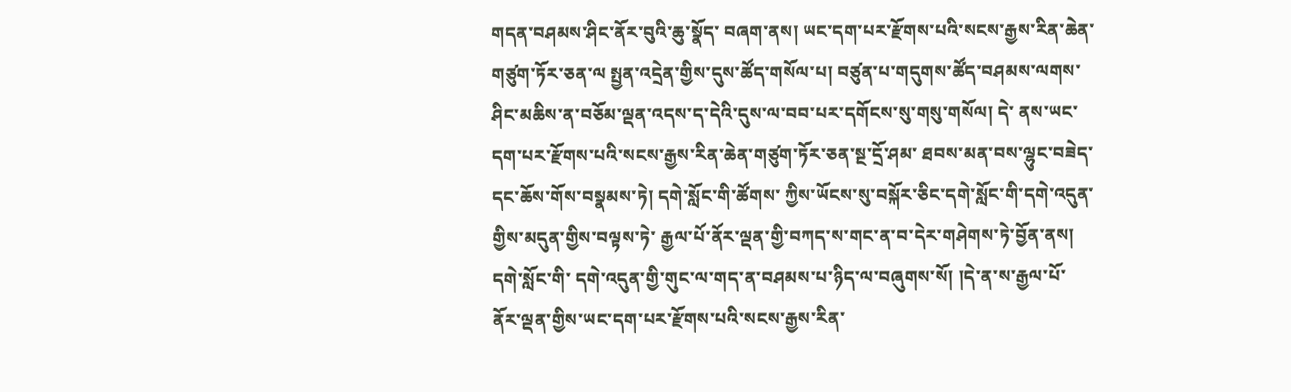གདན་བཤམས་ཤིང་ནོར་བུའི་ཆུ་སྣོད་ བཞག་ནས། ཡང་དག་པར་རྫོགས་པའི་སངས་རྒྱས་རིན་ཆེན་གཙུག་ཏོར་ཅན་ལ སྤྱན་འདྲེན་གྱིས་དུས་ཚོད་གསོལ་པ། བཙུན་པ་གདུགས་ཚོད་བཤམས་ལགས་ ཤིང་མཆིས་ན་བཅོམ་ལྡན་འདས་ད་དེའི་དུས་ལ་བབ་པར་དགོངས་སུ་གསུ་གསོལ། དེ་ ནས་ཡང་དག་པར་རྫོགས་པའི་སངས་རྒྱས་རིན་ཆེན་གཙུག་ཏོར་ཅན་སྔ་དྲོ་ཤམ་ ཐབས་མན་བས་ལྷུང་བཟེད་དང་ཆོས་གོས་བསྣམས་ཏེ། དགེ་སློང་གི་ཚོགས་ ཀྱིས་ཡོངས་སུ་བསྐོར་ཅིང་དགེ་སློང་གི་དགེ་འདུན་གྱིས་མདུན་གྱིས་བལྟས་ཏེ་ རྒྱལ་པོ་ནོར་ལྡན་གྱི་བཀད་ས་གང་ན་བ་དེར་གཤེགས་ཏེ་བྱོན་ནས། དགེ་སློང་གི་ དགེ་འདུན་གྱི་གུང་ལ་གད་ན་བཤམས་པ་ཉིད་ལ་བཞུགས་སོ། །དེ་ན་ས་རྒྱལ་པོ་
ནོར་ལྡན་གྱིས་ཡང་དག་པར་རྫོགས་པའི་སངས་རྒྱས་རིན་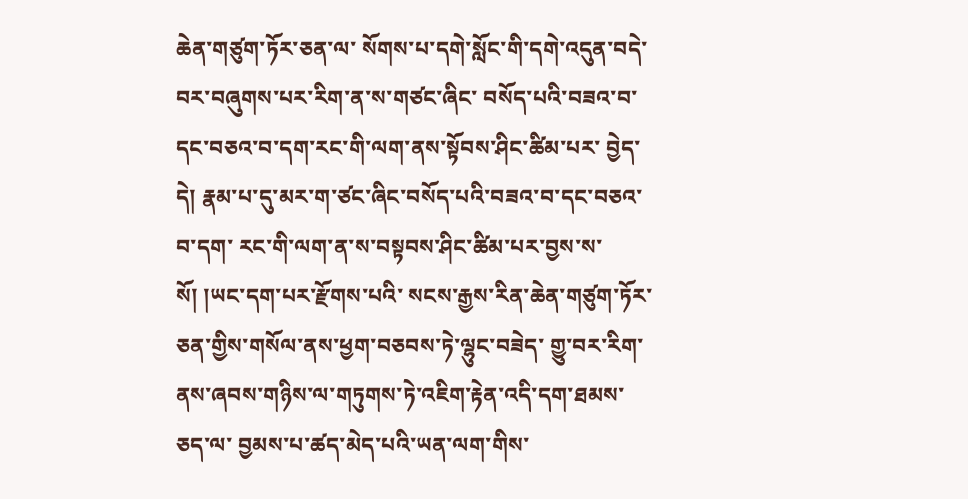ཆེན་གཙུག་ཏོར་ཅན་ལ་ སོགས་པ་དགེ་སློང་གི་དགེ་འདུན་བདེ་བར་བཞུགས་པར་རིག་ན་ས་གཙང་ཞིང་ བསོད་པའི་བཟའ་བ་དང་བཅའ་བ་དག་རང་གི་ལག་ནས་སྟོབས་ཤིང་ཚིམ་པར་ བྱེད་དེ། རྣམ་པ་དུ་མར་ག་ཙང་ཞིང་བསོད་པའི་བཟའ་བ་དང་བཅའ་བ་དག་ རང་གི་ལག་ན་ས་བསྟབས་ཤིང་ཚིམ་པར་བྱས་ས་སོ། །ཡང་དག་པར་རྫོགས་པའི་ སངས་རྒྱས་རིན་ཆེན་གཙུག་ཏོར་ཅན་གྱིས་གསོལ་ནས་ཕྱག་བཅབས་ཏེ་ལྷུང་བཟེད་ གྱུ་བར་རིག་ནས་ཞབས་གཉིས་ལ་གཏུགས་ཏེ་འཇིག་རྟེན་འདི་དག་ཐམས་ཅད་ལ་ བྱམས་པ་ཚད་མེད་པའི་ཡན་ལག་གིས་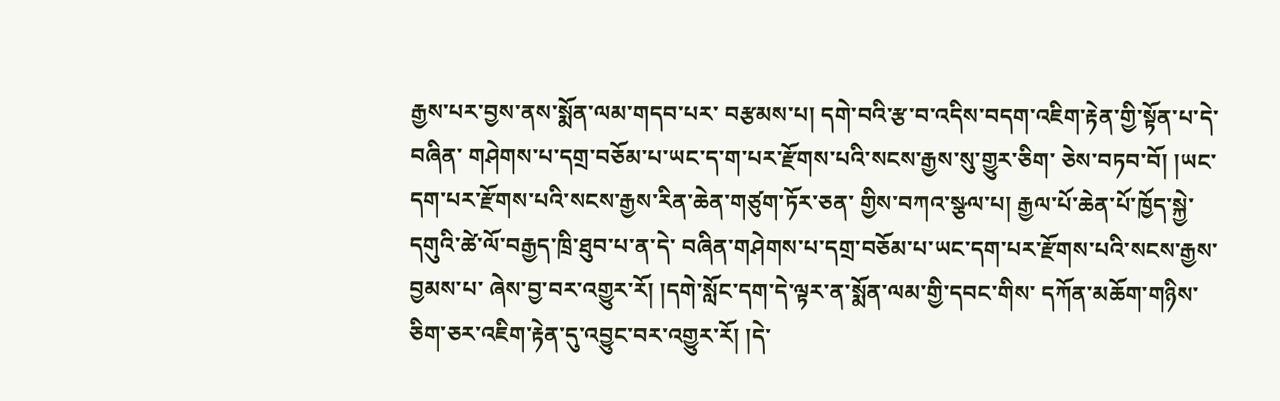རྒྱས་པར་བྱས་ནས་སྨོན་ལམ་གདབ་པར་ བརྩམས་པ། དགེ་བའི་རྩ་བ་འདིས་བདག་འཇིག་རྟེན་གྱི་སྟོན་པ་དེ་བཞིན་ གཤེགས་པ་དགྲ་བཅོམ་པ་ཡང་ད་ག་པར་རྫོགས་པའི་སངས་རྒྱས་སུ་གྱུར་ཅིག་ ཅེས་བཏབ་བོ། །ཡང་དག་པར་རྫོགས་པའི་སངས་རྒྱས་རིན་ཆེན་གཙུག་ཏོར་ཅན་ གྱིས་བཀའ་སྩལ་པ། རྒྱལ་པོ་ཆེན་པོ་ཁྱོད་སྐྱེ་དགུའི་ཚེ་ལོ་བརྒྱད་ཁྲི་ཐུབ་པ་ན་དེ་ བཞིན་གཤེགས་པ་དགྲ་བཅོམ་པ་ཡང་དག་པར་རྫོགས་པའི་སངས་རྒྱས་བྱམས་པ་ ཞེས་བྱ་བར་འགྱུར་རོ། །དགེ་སློང་དག་དེ་ལྟར་ན་སྨོན་ལམ་གྱི་དབང་གིས་ དཀོན་མཆོག་གཉིས་ཅིག་ཅར་འཇིག་རྟེན་དུ་འབྱུང་བར་འགྱུར་རོ། །དེ་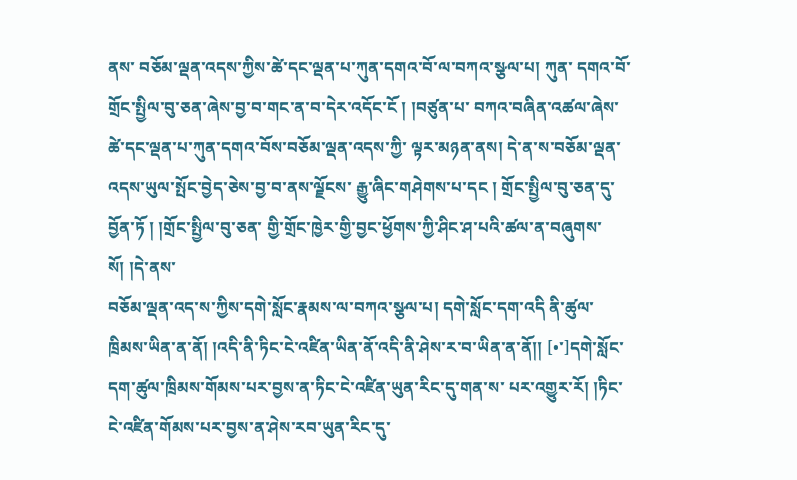ནས་ བཅོམ་ལྡན་འདས་ཀྱིས་ཚེ་དང་ལྡན་པ་ཀུན་དགའ་བོ་ལ་བཀའ་སྩལ་པ། ཀུན་ དགའ་བོ་གྲོང་སྤྱིལ་བུ་ཅན་ཞེས་བྱ་བ་གང་ན་བ་དེར་འདོང་ངོ ། །བཙུན་པ་ བཀའ་བཞིན་འཚལ་ཞེས་ཚེ་དང་ལྡན་པ་ཀུན་དགའ་བོས་བཅོམ་ལྡན་འདས་ཀྱི་ ལྟར་མཉན་ནས། དེ་ན་ས་བཅོམ་ལྡན་འདས་ཡུལ་སྤོང་བྱེད་ཅེས་བྱ་བ་ནས་ལྗོངས་ རྒྱུ་ཞིང་གཤེགས་པ་དང ། གྲོང་སྤྱིལ་བུ་ཅན་དུ་བྱོན་ཏོ ། །གྲོང་སྤྱིལ་བུ་ཅན་ གྱི་གྲོང་ཁྱེར་གྱི་བྱང་ཕྱོགས་ཀྱི་ཤིང་ཤ་པའི་ཚལ་ན་བཞུགས་སོ། །དེ་ནས་
བཅོམ་ལྡན་འད་ས་ཀྱིས་དགེ་སློང་རྣམས་ལ་བཀའ་སྩལ་པ། དགེ་སློང་དག་འདི ནི་ཚུལ་ཁྲིམས་ཡིན་ན་ནོ། །འདི་ནི་ཏིང་ངེ་འཛིན་ཡིན་ནོ་འདི་ནི་ཤེས་ར་བ་ཡིན་ན་ནོ།། [•་]དགེ་སློང་དག་ཚུལ་ཁྲིམས་གོམས་པར་བྱས་ན་ཏིང་ངེ་འཛིན་ཡུན་རིང་དུ་གན་ས་ པར་འགྱུར་རོ། །ཏིང་ངེ་འཛིན་གོམས་པར་བྱས་ན་ཤེས་རབ་ཡུན་རིང་དུ་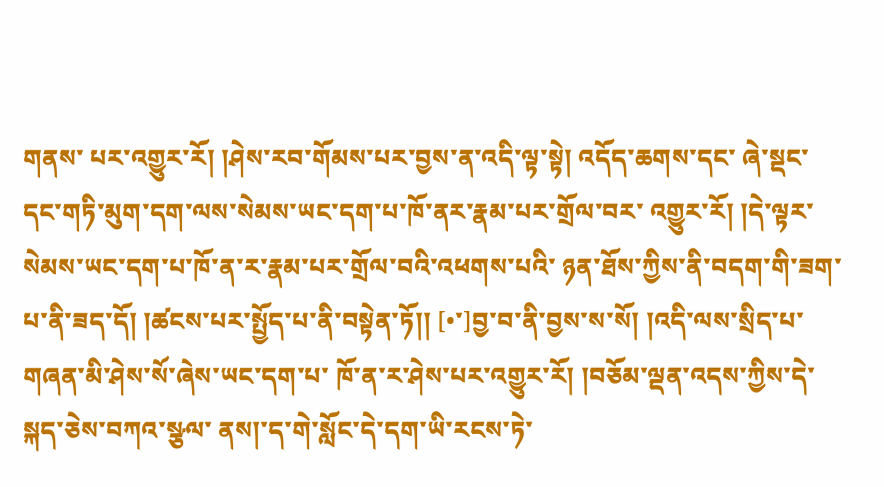གནས་ པར་འགྱུར་རོ། །ཤེས་རབ་གོམས་པར་བྱས་ན་འདི་ལྟ་སྟེ། འདོད་ཆགས་དང་ ཞེ་སྡང་དང་གཏི་མུག་དག་ལས་སེམས་ཡང་དག་པ་ཁོ་ནར་རྣམ་པར་གྲོལ་བར་ འགྱུར་རོ། །དེ་ལྟར་སེམས་ཡང་དག་པ་ཁོ་ན་ར་རྣམ་པར་གྲོལ་བའི་འཕགས་པའི་ ཉན་ཐོས་ཀྱིས་ནི་བདག་གི་ཟག་པ་ནི་ཟད་དོ། །ཚངས་པར་སྤྱོད་པ་ནི་བསྟེན་ཏོ།། [•་]བྱ་བ་ནི་བྱས་ས་སོ། །འདི་ལས་སྲིད་པ་གཞན་མི་ཤེས་སོ་ཞེས་ཡང་དག་པ་ ཁོ་ན་ར་ཤེས་པར་འགྱུར་རོ། །བཅོམ་ལྡན་འདས་ཀྱིས་དེ་སྐད་ཅེས་བཀའ་སྩལ་ ནས།་ད་གེ་སློང་དེ་དག་ཡི་རངས་ཏེ་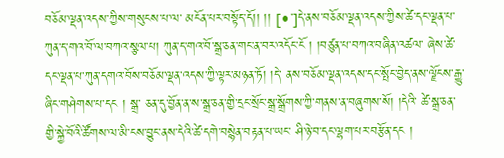བཅོམ་ལྡན་འདས་ཀྱིས་གསུངས་པ་ལ་ མངོན་པར་བསྟོད་དོ།། །། [•་]དེ་ནས་བཅོམ་ལྡན་འདས་ཀྱིས་ཚེ་དང་ལྡན་པ་ཀུན་ད་གའ་བོ་ལ་བཀའ་སྩལ་པ། ཀུན་ད་གའ་བོ་སྒྲ་ཅན་གང་ན་བར་འདོང་ངོ ། །བཙུན་པ་བཀའ་བཞིན་འཚལ་ ཞེས་ཚེ་དང་ལྡན་པ་ཀུན་དགའ་བོས་བཅོམ་ལྡན་འདས་ཀྱི་ལྟར་མཉན་ཏོ། །དེ་ ནས་བཅོམ་ལྡན་འདས་དང་སྤོང་བྱེད་ནས་ལྗོངས་རྒྱུ་ཞིང་གཤེགས་པ་དང ། སྒྲ་ ཅན་དུ་བྱོན་ན་ས་སྒྲ་ཅན་གྱི་དྲང་སྲོང་སྒྲ་སྒྲོགས་ཀྱི་གནས་ན་བཞུགས་སོ། །དེའི་ ཚེ་སྒྲ་ཅན་གྱི་སྐྱེ་བོའི་ཚོགས་ལ་མི་ངས་བྱུང་ནས་དེའི་ཚེ་དགེ་བསྙེན་བརྟན་པ་ཡང་ ཤི་ཉེ་བ་དང་ལྷག་པར་བརྩོན་དང །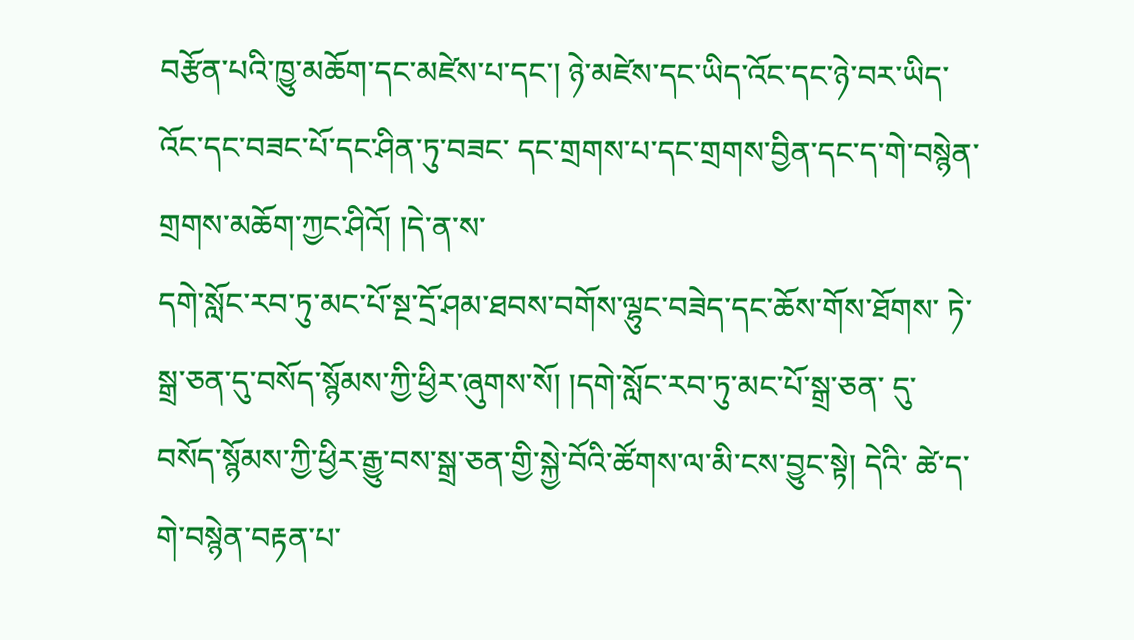བརྩོན་པའི་ཁྱུ་མཆོག་དང་མཛེས་པ་དང་། ཉེ་མཛེས་དང་ཡིད་འོང་དང་ཉེ་བར་ཡིད་འོང་དང་བཟང་པོ་དང་ཤིན་ཏུ་བཟང་ དང་གྲགས་པ་དང་གྲགས་བྱིན་དང་ད་གེ་བསྙེན་གྲགས་མཆོག་ཀྱང་ཤིའོ། །དེ་ན་ས་
དགེ་སློང་རབ་ཏུ་མང་པོ་སྔ་དྲོ་ཤམ་ཐབས་བགོས་ལྷུང་བཟེད་དང་ཆོས་གོས་ཐོགས་ ཏེ་སྒྲ་ཅན་དུ་བསོད་སྙོམས་ཀྱི་ཕྱིར་ཞུགས་སོ། །དགེ་སློང་རབ་ཏུ་མང་པོ་སྒྲ་ཅན་ དུ་བསོད་སྙོམས་ཀྱི་ཕྱིར་རྒྱུ་བས་སྒྲ་ཅན་གྱི་སྐྱེ་བོའི་ཚོགས་ལ་མི་ངས་བྱུང་སྟེ། དེའི་ ཚེ་ད་གེ་བསྙེན་བརྟན་པ་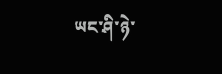ཡང་ཤི་ཉེ་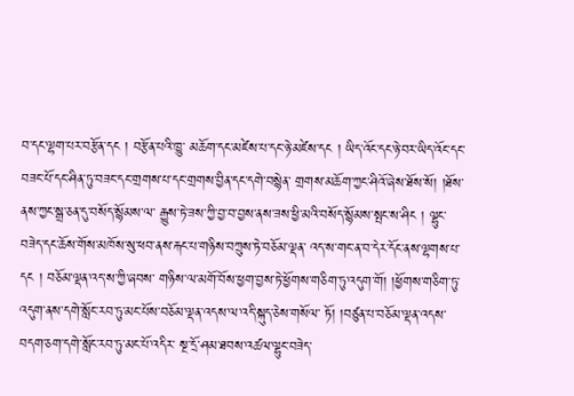བ་དང་ལྷག་པར་བརྩོན་དང ། བརྩོན་པའི་ཁྱུ་ མཆོག་དང་མཛེས་པ་དང་ཉེ་མཛེས་དང ། ཡིད་འོང་དང་ཉེ་བར་ཡིད་འོང་དང་ བཟང་པོ་དང་ཤིན་ཏུ་བཟང་དང་གྲགས་པ་དང་གྲགས་བྱིན་དང་དགེ་བསྙེན་ གྲགས་མཆོག་ཀྱང་ཤིའོ་ཞེས་ཐོས་སོ། །ཐོས་ནས་ཀྱང་སྒྲ་ཅན་དུ་བསོད་སྙོམས་ལ་ རྒྱུས་ཏེ་ཟས་ཀྱི་བྱ་བ་བྱས་ནས་ཟས་ཕྱི་མའི་བསོད་སྙོམས་སྤང་ས་ཤིང ། ལྷུང་ བཟེད་དང་ཆོས་གོས་མཁོས་སུ་ཕབ་ནས་རྐང་པ་གཉིས་བཀྲུས་ཏེ་བཅོམ་ལྡན་ འད་ས་གང་ན་བ་དེར་དོང་ནས་ལྷགས་པ་དང ། བཅོམ་ལྡན་འད་ས་ཀྱི་ཞབས་ གཉིས་ལ་མགོ་བོས་ཕྱག་བྱས་ཏེ་ཕྱོགས་གཅིག་ཏུ་འདུག་གོ། །ཕྱོགས་གཅིག་ཏུ་ འདུག་ནས་དགེ་སློང་རབ་ཏུ་མང་པོས་བཅོམ་ལྡན་འདས་ལ་འདི་སྐུད་ཅེས་གསོལ་ ཏོ། །བཙུན་པ་བཅོམ་ལྡན་འདས་བདག་ཅག་དགེ་སློང་རབ་ཏུ་མང་པོ་འདིར་ སྔ་དྲོ་ཤམ་ཐབས་འཚལ་ལྷུང་བཟེད་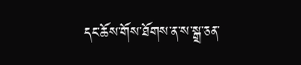དང་ཆོས་གོས་ཐོགས་ན་ས་སྒྲ་ཅན་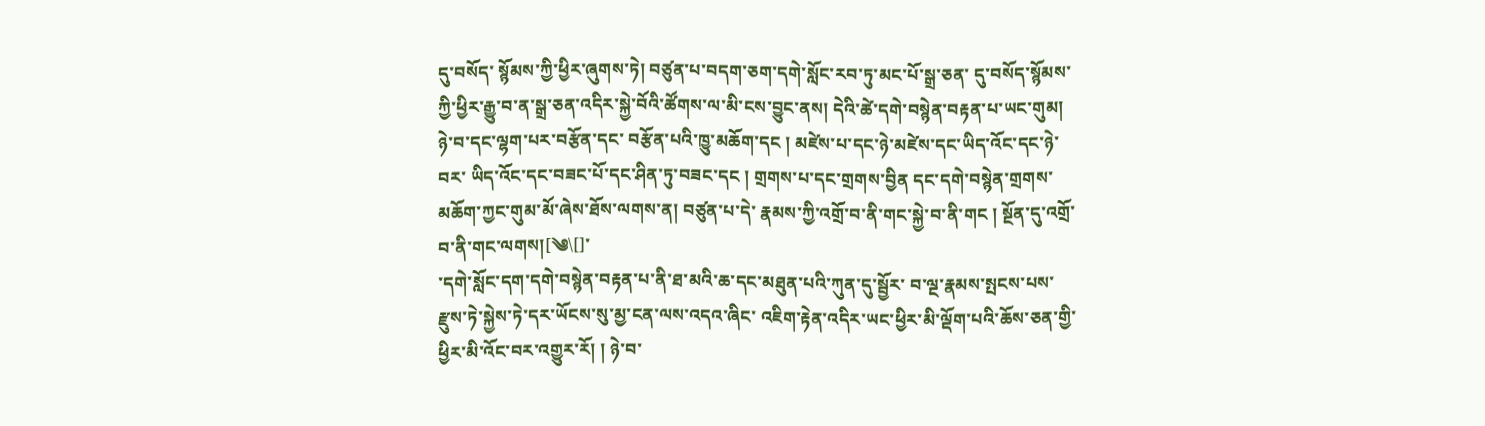དུ་བསོད་ སྙོམས་ཀྱི་ཕྱིར་ཞུགས་ཏེ། བཙུན་པ་བདག་ཅག་དགེ་སློང་རབ་ཏུ་མང་པོ་སྒྲ་ཅན་ དུ་བསོད་སྙོམས་ཀྱི་ཕྱིར་རྒྱུ་བ་ན་སྒྲ་ཅན་འདིར་སྐྱེ་བོའི་ཚོགས་ལ་མི་ངས་བྱུང་ནས། དེའི་ཚེ་དགེ་བསྙེན་བརྟན་པ་ཡང་གུམ། ཉེ་བ་དང་ལྷག་པར་བརྩོན་དང་ བརྩོན་པའི་ཁྱུ་མཆོག་དང ། མཛེས་པ་དང་ཉེ་མཛེས་དང་ཡིད་འོང་དང་ཉེ་བར་ ཡིད་འོང་དང་བཟང་པོ་དང་ཤིན་ཏུ་བཟང་དང ། གྲགས་པ་དང་གྲགས་བྱིན དང་དགེ་བསྙེན་གྲགས་མཆོག་ཀྱང་གུམ་མོ་ཞེས་ཐོས་ལགས་ན། བཙུན་པ་དེ་ རྣམས་ཀྱི་འགྲོ་བ་ནི་གང་སྐྱེ་བ་ནི་གང ། སྔོན་དུ་འགྲོ་བ་ནི་གང་ལགས།[༄\[]་
་དགེ་སློང་དག་དགེ་བསྙེན་བརྟན་པ་ནི་ཐ་མའི་ཆ་དང་མཐུན་པའི་ཀུན་དུ་སྦྱོར་ བ་ལྔ་རྣམས་སྤངས་པས་རྫུས་ཏེ་སྐྱེས་ཏེ་དར་ཡོངས་སུ་མྱ་ངན་ལས་འདའ་ཞིང་ འཇིག་རྟེན་འདིར་ཡང་ཕྱིར་མི་ལྡོག་པའི་ཆོས་ཅན་གྱི་ཕྱིར་མི་འོང་བར་འགྱུར་རོ། ། ཉེ་བ་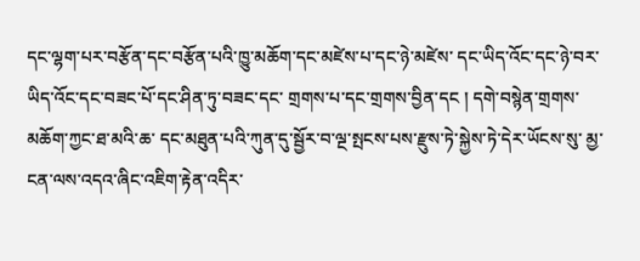དང་ལྷག་པར་བརྩོན་དང་བརྩོན་པའི་ཁྱུ་མཆོག་དང་མཛེས་པ་དང་ཉེ་མཛེས་ དང་ཡིད་འོང་དང་ཉེ་བར་ཡིད་འོང་དང་བཟང་པོ་དང་ཤིན་ཏུ་བཟང་དང་ གྲགས་པ་དང་གྲགས་བྱིན་དང ། དགེ་བསྙེན་གྲགས་མཆོག་ཀྱང་ཐ་མའི་ཆ་ དང་མཐུན་པའི་ཀུན་དུ་སྦྱོར་བ་ལྔ་སྤངས་པས་རྫུས་ཏེ་སྐྱེས་ཏེ་དེར་ཡོངས་སུ་ མྱ་ངན་ལས་འདའ་ཞིང་འཇིག་རྟེན་འདིར་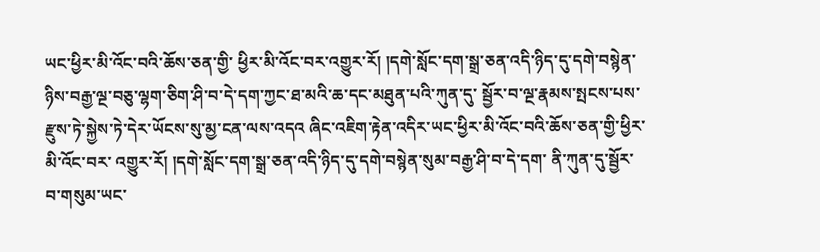ཡང་ཕྱིར་མི་འོང་བའི་ཆོས་ཅན་གྱི་ ཕྱིར་མི་འོང་བར་འགྱུར་རོ། །དགེ་སློང་དག་སྒྲ་ཅན་འདི་ཉིད་དུ་དགེ་བསྙེན་ ཉིས་བརྒྱ་ལྔ་བཅུ་ལྷག་ཅིག་ཤི་བ་དེ་དག་ཀྱང་ཐ་མའི་ཆ་དང་མཐུན་པའི་ཀུན་དུ་ སྦྱོར་བ་ལྔ་རྣམས་སྤངས་པས་རྫུས་ཏེ་སྐྱེས་ཏེ་དེར་ཡོངས་སུ་མྱ་ངན་ལས་འདའ ཞིང་འཇིག་རྟེན་འདིར་ཡང་ཕྱིར་མི་འོང་བའི་ཆོས་ཅན་གྱི་ཕྱིར་མི་འོང་བར་ འགྱུར་རོ། །དགེ་སློང་དག་སྒྲ་ཅན་འདི་ཉིད་དུ་དགེ་བསྙེན་སུམ་བརྒྱ་ཤི་བ་དེ་དག་ ནི་ཀུན་དུ་སྦྱོར་བ་གསུམ་ཡང་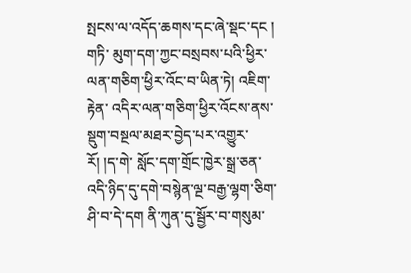སྤངས་ལ་འདོད་ཆགས་དང་ཞེ་སྡང་དང ། གཏི་ མུག་དག་ཀྱང་བསྲབས་པའི་ཕྱིར་ལན་གཅིག་ཕྱིར་འོང་བ་ཡིན་ཏེ། འཇིག་རྟེན་ འདིར་ལན་གཅིག་ཕྱིར་འོངས་ནས་སྡུག་བསྔལ་མཐར་བྱེད་པར་འགྱུར་རོ། །ད་གེ་ སློང་དག་གྲོང་ཁྱེར་སྒྲ་ཅན་འདི་ཉིད་དུ་དགེ་བསྙེན་ལྔ་བརྒྱ་ལྷག་ཅིག་ཤི་བ་དེ་དག ནི་ཀུན་དུ་སྦྱོར་བ་གསུམ་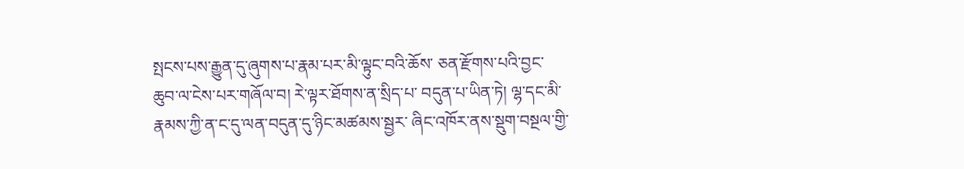སྤངས་པས་རྒྱུན་དུ་ཞུགས་པ་རྣམ་པར་མི་ལྟུང་བའི་ཆོས་ ཅན་རྫོགས་པའི་བྱང་ཆུབ་ལ་ངེས་པར་གཞོལ་བ། རེ་ལྟར་ཐོགས་ན་སྲིད་པ་ བདུན་པ་ཡིན་ཏེ། ལྷ་དང་མི་རྣམས་ཀྱི་ན་ང་དུ་ལན་བདུན་དུ་ཉིང་མཚམས་སྦྱར་ ཞིང་འཁོར་ནས་སྡུག་བསྔལ་གྱི་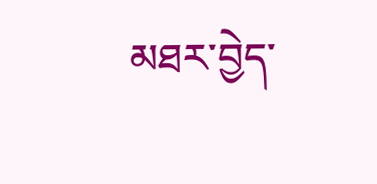མཐར་བྱེད་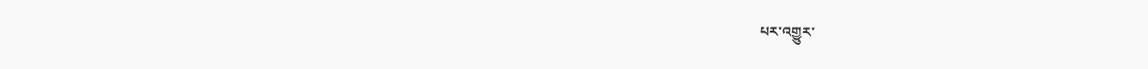པར་འགྱུར་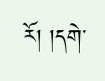རོ། །དགེ་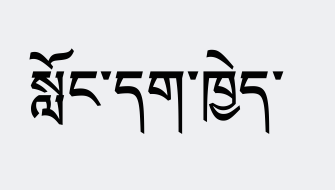སློང་དག་ཁྱེད་